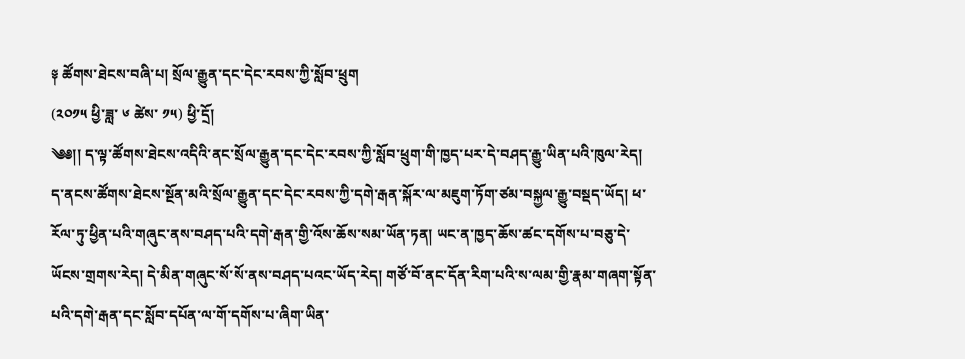༈ ཚོགས་ཐེངས་བཞི་པ། སྲོལ་རྒྱུན་དང་དེང་རབས་ཀྱི་སློབ་ཕྲུག
(༢༠༡༥ ཕྱི་ཟླ་ ༦ ཚེས་ ༡༥) ཕྱི་དྲོ།
༄༅།། ད་ལྟ་ཚོགས་ཐེངས་འདིའི་ནང་སྲོལ་རྒྱུན་དང་དེང་རབས་ཀྱི་སློབ་ཕྲུག་གི་ཁྱད་པར་དེ་བཤད་རྒྱུ་ཡིན་པའི་ཁུལ་རེད། ད་ནངས་ཚོགས་ཐེངས་སྔོན་མའི་སྲོལ་རྒྱུན་དང་དེང་རབས་ཀྱི་དགེ་རྒན་སྐོར་ལ་མཇུག་ཏོག་ཙམ་བསྐྱལ་རྒྱུ་བསྡད་ཡོད། ཕ་རོལ་ཏུ་ཕྱིན་པའི་གཞུང་ནས་བཤད་པའི་དགེ་རྒན་གྱི་འོས་ཆོས་སམ་ཡོན་ཏན། ཡང་ན་ཁྱད་ཆོས་ཚང་དགོས་པ་བཅུ་དེ་ཡོངས་གྲགས་རེད། དེ་མིན་གཞུང་སོ་སོ་ནས་བཤད་པའང་ཡོད་རེད། གཙོ་བོ་ནང་དོན་རིག་པའི་ས་ལམ་གྱི་རྣམ་གཞག་སྟོན་པའི་དགེ་རྒན་དང་སློབ་དཔོན་ལ་གོ་དགོས་པ་ཞིག་ཡིན་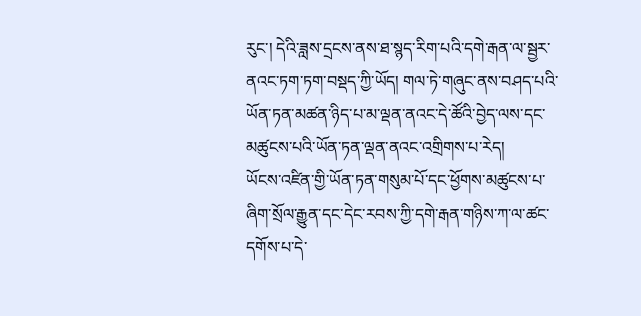རུང་། དེའི་ཟླས་དྲངས་ནས་ཐ་སྙད་རིག་པའི་དགེ་རྒན་ལ་སྦྱར་ནའང་ཏག་ཏག་བསྡད་ཀྱི་ཡོད། གལ་ཏེ་གཞུང་ནས་བཤད་པའི་ཡོན་ཏན་མཚན་ཉིད་པ་མ་ལྡན་ནའང་དེ་ཚོའི་བྱེད་ལས་དང་མཚུངས་པའི་ཡོན་ཏན་ལྡན་ནའང་འགྲིགས་པ་རེད།
ཡོངས་འཛིན་གྱི་ཡོན་ཏན་གསུམ་པོ་དང་ཕྱོགས་མཚུངས་པ་ཞིག་སྲོལ་རྒྱུན་དང་དེང་རབས་ཀྱི་དགེ་རྒན་གཉིས་ཀ་ལ་ཚང་དགོས་པ་དེ་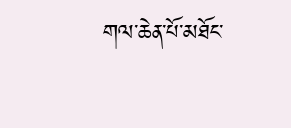གལ་ཆེན་པོ་མཐོང་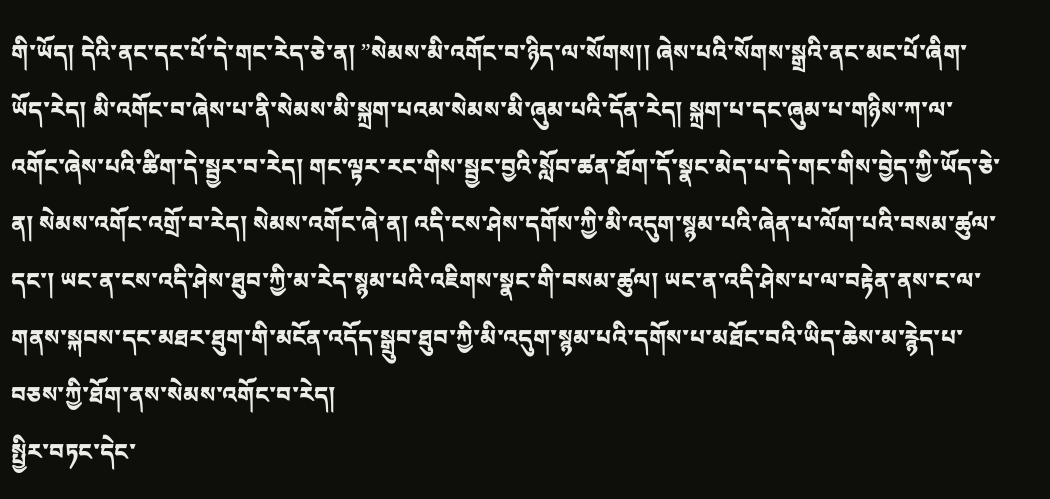གི་ཡོད། དེའི་ནང་དང་པོ་དེ་གང་རེད་ཅེ་ན། ”སེམས་མི་འགོང་བ་ཉིད་ལ་སོགས།། ཞེས་པའི་སོགས་སྒྲའི་ནང་མང་པོ་ཞིག་ཡོད་རེད། མི་འགོང་བ་ཞེས་པ་ནི་སེམས་མི་སྐྲག་པའམ་སེམས་མི་ཞུམ་པའི་དོན་རེད། སྐྲག་པ་དང་ཞུམ་པ་གཉིས་ཀ་ལ་འགོང་ཞེས་པའི་ཚིག་དེ་སྦྱར་བ་རེད། གང་ལྟར་རང་གིས་སྦྱང་བྱའི་སློབ་ཚན་ཐོག་དོ་སྣང་མེད་པ་དེ་གང་གིས་བྱེད་ཀྱི་ཡོད་ཅེ་ན། སེམས་འགོང་འགྲོ་བ་རེད། སེམས་འགོང་ཞེ་ན། འདི་ངས་ཤེས་དགོས་ཀྱི་མི་འདུག་སྙམ་པའི་ཞེན་པ་ལོག་པའི་བསམ་ཚུལ་དང་། ཡང་ན་ངས་འདི་ཤེས་ཐུབ་ཀྱི་མ་རེད་སྙམ་པའི་འཇིགས་སྣང་གི་བསམ་ཚུལ། ཡང་ན་འདི་ཤེས་པ་ལ་བརྟེན་ནས་ང་ལ་གནས་སྐབས་དང་མཐར་ཐུག་གི་མངོན་འདོད་སྒྲུབ་ཐུབ་ཀྱི་མི་འདུག་སྙམ་པའི་དགོས་པ་མཐོང་བའི་ཡིད་ཆེས་མ་རྙེད་པ་བཅས་ཀྱི་ཐོག་ནས་སེམས་འགོང་བ་རེད།
སྤྱིར་བཏང་དེང་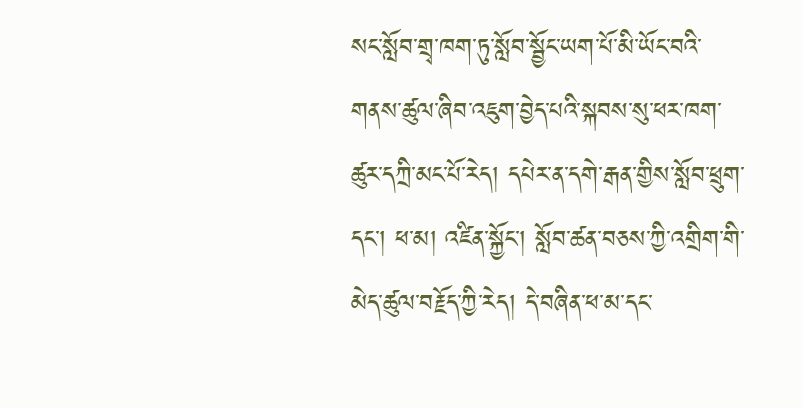སང་སློབ་གྲྭ་ཁག་ཏུ་སློབ་སྦྱོང་ཡག་པོ་མི་ཡོང་བའི་གནས་ཚུལ་ཞིབ་འཇུག་བྱེད་པའི་སྐབས་སུ་ཕར་ཁག་ཚུར་དཀྲི་མང་པོ་རེད། དཔེར་ན་དགེ་རྒན་གྱིས་སློབ་ཕྲུག་དང་། ཕ་མ། འཛིན་སྐྱོང་། སློབ་ཚན་བཅས་ཀྱི་འགྲིག་གི་མེད་ཚུལ་བརྗོད་ཀྱི་རེད། དེ་བཞིན་ཕ་མ་དང་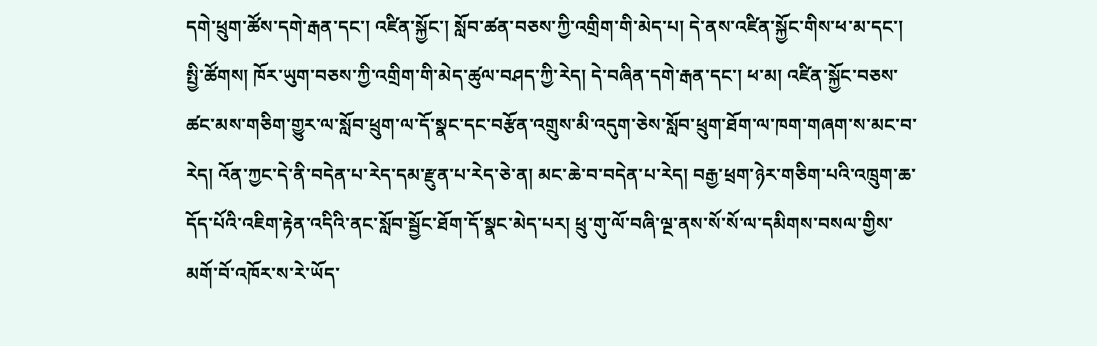དགེ་ཕྲུག་ཚོས་དགེ་རྒན་དང་། འཛིན་སྐྱོང་། སློབ་ཚན་བཅས་ཀྱི་འགྲིག་གི་མེད་པ། དེ་ནས་འཛིན་སྐྱོང་གིས་ཕ་མ་དང་། སྤྱི་ཚོགས། ཁོར་ཡུག་བཅས་ཀྱི་འགྲིག་གི་མེད་ཚུལ་བཤད་ཀྱི་རེད། དེ་བཞིན་དགེ་རྒན་དང་། ཕ་མ། འཛིན་སྐྱོང་བཅས་ཚང་མས་གཅིག་གྱུར་ལ་སློབ་ཕྲུག་ལ་དོ་སྣང་དང་བརྩོན་འགྲུས་མི་འདུག་ཅེས་སློབ་ཕྲུག་ཐོག་ལ་ཁག་གཞག་ས་མང་བ་རེད། འོན་ཀྱང་དེ་ནི་བདེན་པ་རེད་དམ་རྫུན་པ་རེད་ཅེ་ན། མང་ཆེ་བ་བདེན་པ་རེད། བརྒྱ་ཕྲག་ཉེར་གཅིག་པའི་འཁྲུག་ཆ་དོད་པོའི་འཇིག་རྟེན་འདིའི་ནང་སློབ་སྦྱོང་ཐོག་དོ་སྣང་མེད་པར། ཕྲུ་གུ་ལོ་བཞི་ལྔ་ནས་སོ་སོ་ལ་དམིགས་བསལ་གྱིས་མགོ་བོ་འཁོར་ས་རེ་ཡོད་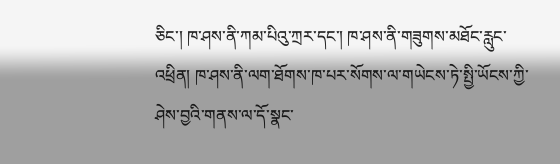ཅིང་། ཁ་ཤས་ནི་ཀམ་པིའུ་ཀྲར་དང་། ཁ་ཤས་ནི་གཟུགས་མཐོང་རླུང་འཕྲིན། ཁ་ཤས་ནི་ལག་ཐོགས་ཁ་པར་སོགས་ལ་གཡེངས་ཏེ་སྤྱི་ཡོངས་ཀྱི་ཤེས་བྱའི་གནས་ལ་དོ་སྣང་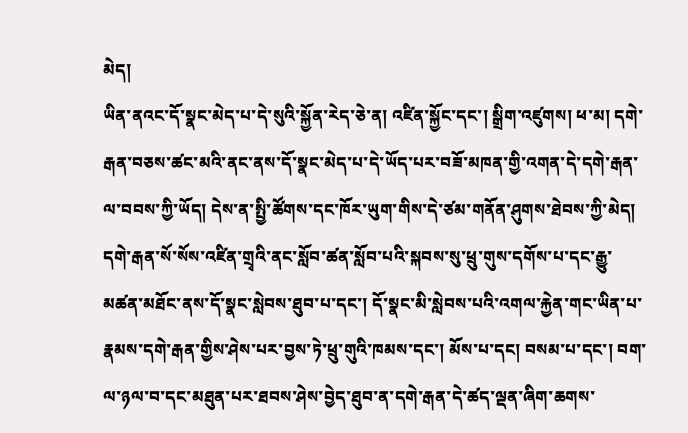མེད།
ཡིན་ནའང་དོ་སྣང་མེད་པ་དེ་སུའི་སྐྱོན་རེད་ཅེ་ན། འཛིན་སྐྱོང་དང་། སྒྲིག་འཛུགས། ཕ་མ། དགེ་རྒན་བཅས་ཚང་མའི་ནང་ནས་དོ་སྣང་མེད་པ་དེ་ཡོད་པར་བཟོ་མཁན་གྱི་འགན་དེ་དགེ་རྒན་ལ་བབས་ཀྱི་ཡོད། དེས་ན་སྤྱི་ཚོགས་དང་ཁོར་ཡུག་གིས་དེ་ཙམ་གནོན་ཤུགས་ཐེབས་ཀྱི་མེད། དགེ་རྒན་སོ་སོས་འཛིན་གྲྭའི་ནང་སློབ་ཚན་སློབ་པའི་སྐབས་སུ་ཕྲུ་གུས་དགོས་པ་དང་རྒྱུ་མཚན་མཐོང་ནས་དོ་སྣང་སླེབས་ཐུབ་པ་དང་། དོ་སྣང་མི་སླེབས་པའི་འགལ་རྐྱེན་གང་ཡིན་པ་རྣམས་དགེ་རྒན་གྱིས་ཤེས་པར་བྱས་ཏེ་ཕྲུ་གུའི་ཁམས་དང་། མོས་པ་དང། བསམ་པ་དང་། བག་ལ་ཉལ་བ་དང་མཐུན་པར་ཐབས་ཤེས་བྱེད་ཐུབ་ན་དགེ་རྒན་དེ་ཚད་ལྡན་ཞིག་ཆགས་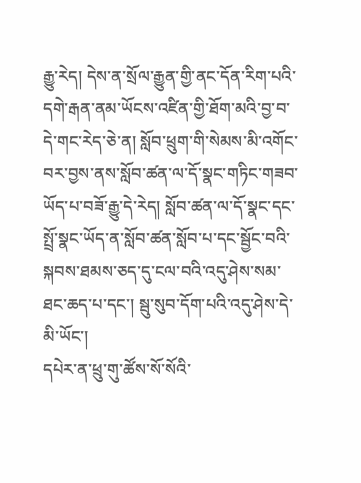རྒྱུ་རེད། དེས་ན་སྲོལ་རྒྱུན་གྱི་ནང་དོན་རིག་པའི་དགེ་རྒན་ནམ་ཡོངས་འཛིན་གྱི་ཐོག་མའི་བྱ་བ་དེ་གང་རེད་ཅེ་ན། སློབ་ཕྲུག་གི་སེམས་མི་འགོང་བར་བྱས་ནས་སློབ་ཚན་ལ་དོ་སྣང་གཏིང་གཟབ་ཡོད་པ་བཟོ་རྒྱུ་དེ་རེད། སློབ་ཚན་ལ་དོ་སྣང་དང་སྤྲོ་སྣང་ཡོད་ན་སློབ་ཚན་སློབ་པ་དང་སྦྱོང་བའི་སྐབས་ཐམས་ཅད་དུ་ངལ་བའི་འདུ་ཤེས་སམ་ཐང་ཆད་པ་དང་། སྦུ་སུབ་དོག་པའི་འདུ་ཤེས་དེ་མི་ཡོང་།
དཔེར་ན་ཕྲུ་གུ་ཚོས་སོ་སོའི་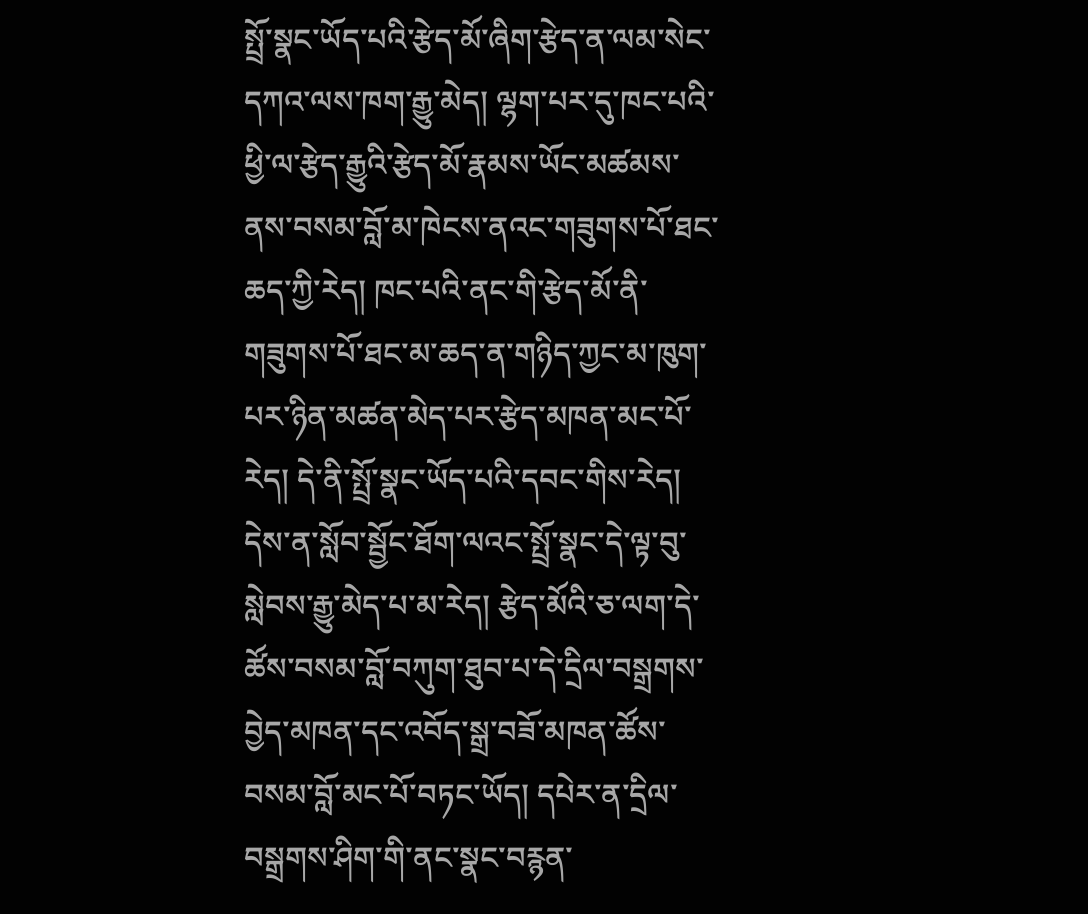སྤྲོ་སྣང་ཡོད་པའི་རྩེད་མོ་ཞིག་རྩེད་ན་ལམ་སེང་དཀའ་ལས་ཁག་རྒྱུ་མེད། ལྷག་པར་དུ་ཁང་པའི་ཕྱི་ལ་རྩེད་རྒྱུའི་རྩེད་མོ་རྣམས་ཡོང་མཚམས་ནས་བསམ་བློ་མ་ཁེངས་ནའང་གཟུགས་པོ་ཐང་ཆད་ཀྱི་རེད། ཁང་པའི་ནང་གི་རྩེད་མོ་ནི་གཟུགས་པོ་ཐང་མ་ཆད་ན་གཉིད་ཀྱང་མ་ཁུག་པར་ཉིན་མཚན་མེད་པར་རྩེད་མཁན་མང་པོ་རེད། དེ་ནི་སྤྲོ་སྣང་ཡོད་པའི་དབང་གིས་རེད། དེས་ན་སློབ་སྦྱོང་ཐོག་ལའང་སྤྲོ་སྣང་དེ་ལྟ་བུ་སླེབས་རྒྱུ་མེད་པ་མ་རེད། རྩེད་མོའི་ཅ་ལག་དེ་ཚོས་བསམ་བློ་བཀུག་ཐུབ་པ་དེ་དྲིལ་བསྒྲགས་བྱེད་མཁན་དང་འབོད་སྒྲ་བཟོ་མཁན་ཚོས་བསམ་བློ་མང་པོ་བཏང་ཡོད། དཔེར་ན་དྲིལ་བསྒྲགས་ཤིག་གི་ནང་སྣང་བརྙན་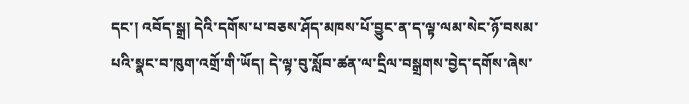དང་། འབོད་སྒྲ། དེའི་དགོས་པ་བཅས་ཤོད་མཁས་པོ་བྱུང་ན་ད་ལྟ་ལམ་སེང་ཉོ་བསམ་པའི་སྣང་བ་ཁུག་འགྲོ་གི་ཡོད། དེ་ལྟ་བུ་སློབ་ཚན་ལ་དྲིལ་བསྒྲགས་བྱེད་དགོས་ཞེས་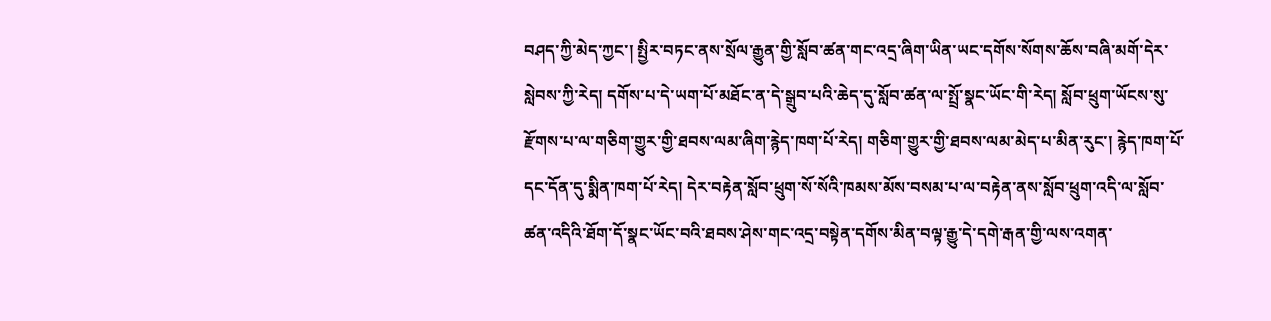བཤད་ཀྱི་མེད་ཀྱང་། སྤྱིར་བཏང་ནས་སྲོལ་རྒྱུན་གྱི་སློབ་ཚན་གང་འདྲ་ཞིག་ཡིན་ཡང་དགོས་སོགས་ཆོས་བཞི་མགོ་དེར་སླེབས་ཀྱི་རེད། དགོས་པ་དེ་ཡག་པོ་མཐོང་ན་དེ་སྒྲུབ་པའི་ཆེད་དུ་སློབ་ཚན་ལ་སྤྲོ་སྣང་ཡོང་གི་རེད། སློབ་ཕྲུག་ཡོངས་སུ་རྫོགས་པ་ལ་གཅིག་གྱུར་གྱི་ཐབས་ལམ་ཞིག་རྙེད་ཁག་པོ་རེད། གཅིག་གྱུར་གྱི་ཐབས་ལམ་མེད་པ་མིན་རུང་། རྙེད་ཁག་པོ་དང་དོན་དུ་སྨིན་ཁག་པོ་རེད། དེར་བརྟེན་སློབ་ཕྲུག་སོ་སོའི་ཁམས་མོས་བསམ་པ་ལ་བརྟེན་ནས་སློབ་ཕྲུག་འདི་ལ་སློབ་ཚན་འདིའི་ཐོག་དོ་སྣང་ཡོང་བའི་ཐབས་ཤེས་གང་འདྲ་བསྟེན་དགོས་མིན་བལྟ་རྒྱུ་དེ་དགེ་རྒན་གྱི་ལས་འགན་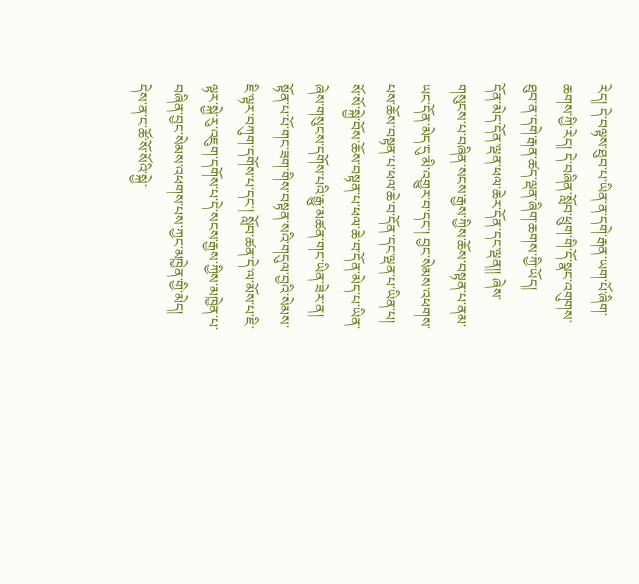རེད། དེ་བལྟས་ཐུབ་པ་ཡིན་ན་དགེ་རྒན་ཡག་པོ་ཞིག་ཆགས་ཀྱི་རེད། དེ་བཞིན་སློབ་ཕྲུག་གི་དོ་སྣང་འགུགས་ཐུབ་ན་དགེ་རྒན་ཚད་ལྡན་ཞིག་ཆགས་ཀྱི་ཡོད།
དོན་མེད་དོན་ལྡན་ཕལ་ཆེར་དོན་དང་ལྡན།། ཞེས་གསུངས་པ་བཞིན་སངས་རྒྱས་ཀྱིས་ཆོས་བསྟན་པ་ནམ་ཡང་དོན་མེད་དུ་མི་འགྱུར་བ་དང་། བྱང་སེམས་འཕགས་པས་ཆོས་བསྟན་པ་ཕལ་ཆེ་བ་དོན་དང་ལྡན་པ་ཡིན་པ། སོ་སོ་སྐྱེ་བོས་ཆོས་བསྟན་པ་ཕལ་ཆེ་བ་དོན་མེད་པ་ཡིན་ཞེས་གསུངས་དགོས་པའི་རྒྱུ་མཚན་གང་ཡིན་ཟེར་ན། སྟོན་པ་པོ་གང་ཟག་གིས་བསྟན་སའི་གདུལ་བྱའི་སེམས་ཇི་ལྟར་བཀུག་དགོས་པ་དང་། སློབ་ཚན་དེ་ལ་མོས་པ་ཇི་ལྟར་སྐྱེ་རུ་འཇུག་དགོས་པ་དེ་སངས་རྒྱས་ཀྱིས་མཁྱེན་པ་བཞིན་བྱང་སེམས་འཕགས་པས་ཀྱང་མཁྱེན་གྱི་མེད། དེས་ན་ང་ཚོ་སོ་སོའི་སྐྱེ་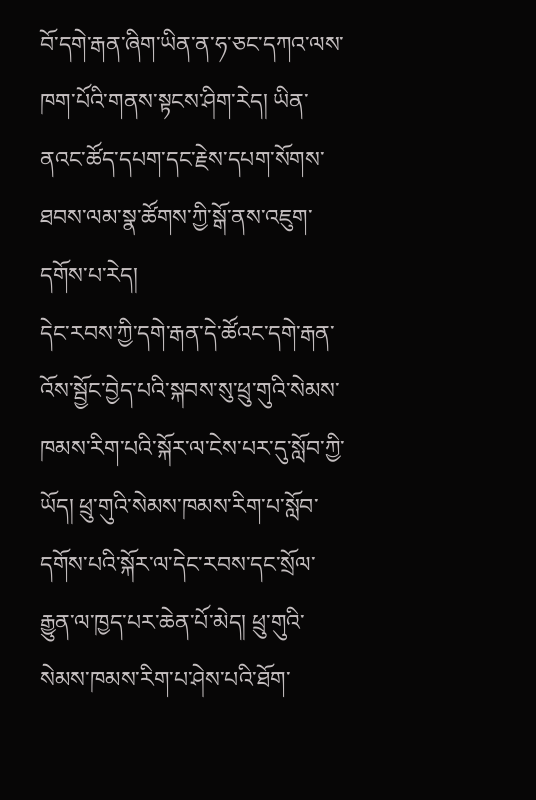བོ་དགེ་རྒན་ཞིག་ཡིན་ན་ཧ་ཅང་དཀའ་ལས་ཁག་པོའི་གནས་སྟངས་ཤིག་རེད། ཡིན་ནའང་ཚོད་དཔག་དང་རྗེས་དཔག་སོགས་ཐབས་ལམ་སྣ་ཚོགས་ཀྱི་སྒོ་ནས་འཇུག་དགོས་པ་རེད།
དེང་རབས་ཀྱི་དགེ་རྒན་དེ་ཚོའང་དགེ་རྒན་འོས་སྦྱོང་བྱེད་པའི་སྐབས་སུ་ཕྲུ་གུའི་སེམས་ཁམས་རིག་པའི་སྐོར་ལ་ངེས་པར་དུ་སློབ་ཀྱི་ཡོད། ཕྲུ་གུའི་སེམས་ཁམས་རིག་པ་སློབ་དགོས་པའི་སྐོར་ལ་དེང་རབས་དང་སྲོལ་རྒྱུན་ལ་ཁྱད་པར་ཆེན་པོ་མེད། ཕྲུ་གུའི་སེམས་ཁམས་རིག་པ་ཤེས་པའི་ཐོག་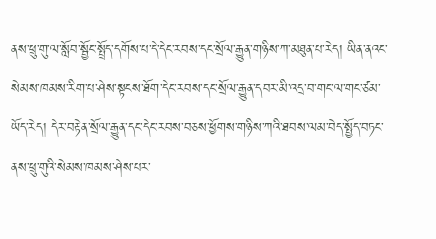ནས་ཕྲུ་གུ་ལ་སློབ་སྦྱོང་སྤྲོད་དགོས་པ་དེ་དེང་རབས་དང་སྲོལ་རྒྱུན་གཉིས་ཀ་མཐུན་པ་རེད། ཡིན་ནའང་སེམས་ཁམས་རིག་པ་ཤེས་སྟངས་ཐོག་དེང་རབས་དང་སྲོལ་རྒྱུན་དབར་མི་འདྲ་བ་གང་ལ་གང་ཙམ་ཡོད་རེད། དེར་བརྟེན་སྲོལ་རྒྱུན་དང་དེང་རབས་བཅས་ཕྱོགས་གཉིས་ཀའི་ཐབས་ལམ་བེད་སྤྱོད་བཏང་ནས་ཕྲུ་གུའི་སེམས་ཁམས་ཤེས་པར་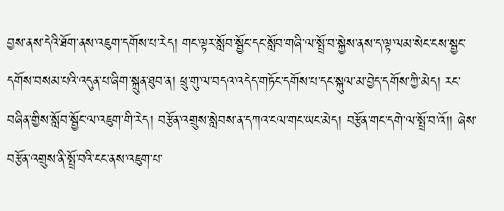བྱས་ནས་དེའི་ཐོག་ནས་འཇུག་དགོས་པ་རེད། གང་ལྟར་སློབ་སྦྱོང་དང་སློབ་གཞི་ལ་སྤྲོ་བ་སྐྱེས་ནས་ད་ལྟ་ལམ་སེང་ངས་སྦྱང་དགོས་བསམ་པའི་འདུན་པ་ཞིག་སྐྲུན་ཐུབ་ན། ཕྲུ་གུ་ལ་བདའ་འདེད་གཏོང་དགོས་པ་དང་སྐུལ་མ་བྱེད་དགོས་ཀྱི་མེད། རང་བཞིན་གྱིས་སློབ་སྦྱོང་ལ་འཇུག་གི་རེད། བརྩོན་འགྲུས་སླེབས་ན་དཀའ་ངལ་གང་ཡང་མེད། བརྩོན་གང་དགེ་ལ་སྤྲོ་བ་འོ།། ཞེས་བརྩོན་འགྲུས་ནི་སྤྲོ་བའི་ངང་ནས་འཇུག་པ་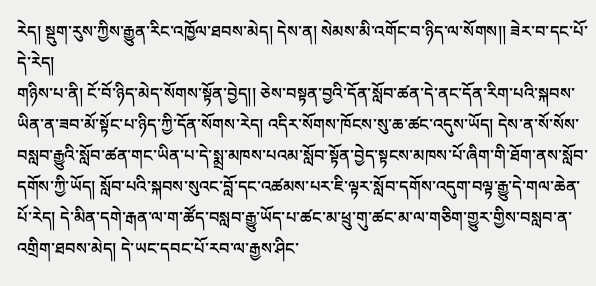རེད། སྡུག་རུས་ཀྱིས་རྒྱུན་རིང་འཁྱོལ་ཐབས་མེད། དེས་ན། སེམས་མི་འགོང་བ་ཉིད་ལ་སོགས།། ཟེར་བ་དང་པོ་དེ་རེད།
གཉིས་པ་ནི། ངོ་བོ་ཉིད་མེད་སོགས་སྟོན་བྱེད།། ཅེས་བསྟན་བྱའི་དོན་སློབ་ཚན་དེ་ནང་དོན་རིག་པའི་སྐབས་ཡིན་ན་ཟབ་མོ་སྟོང་པ་ཉིད་ཀྱི་དོན་སོགས་རེད། འདིར་སོགས་ཁོངས་སུ་ཆ་ཚང་འདུས་ཡོད། དེས་ན་སོ་སོས་བསླབ་རྒྱུའི་སློབ་ཚན་གང་ཡིན་པ་དེ་སྨྲ་མཁས་པའམ་སློབ་སྟོན་བྱེད་སྟངས་མཁས་པོ་ཞིག་གི་ཐོག་ནས་སློབ་དགོས་ཀྱི་ཡོད། སློབ་པའི་སྐབས་སུའང་བློ་དང་འཚམས་པར་ཇི་ལྟར་སློབ་དགོས་འདུག་བལྟ་རྒྱུ་དེ་གལ་ཆེན་པོ་རེད། དེ་མིན་དགེ་རྒན་ལ་ག་ཚོད་བསླབ་རྒྱུ་ཡོད་པ་ཚང་མ་ཕྲུ་གུ་ཚང་མ་ལ་གཅིག་གྱུར་གྱིས་བསླབ་ན་འགྲིག་ཐབས་མེད། དེ་ཡང་དབང་པོ་རབ་ལ་རྒྱས་ཤིང་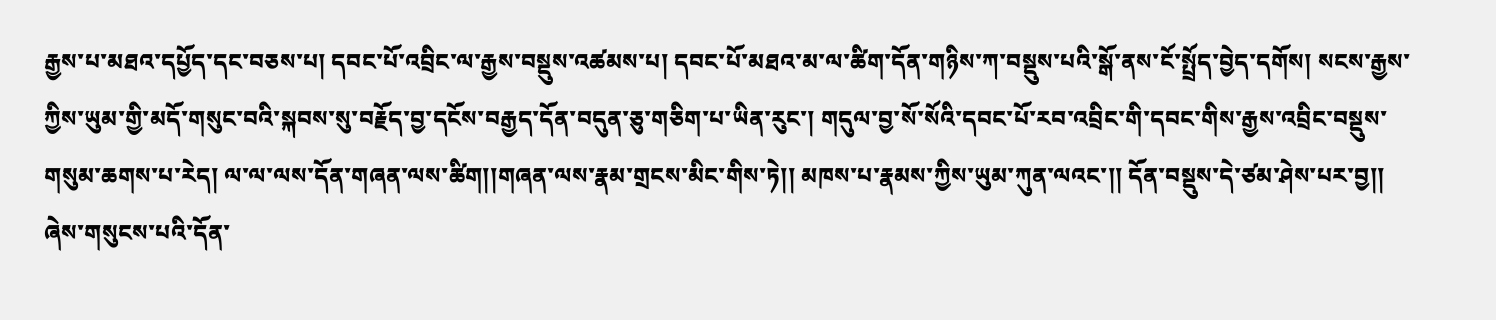རྒྱས་པ་མཐའ་དཔྱོད་དང་བཅས་པ། དབང་པོ་འབྲིང་ལ་རྒྱས་བསྡུས་འཚམས་པ། དབང་པོ་མཐའ་མ་ལ་ཚིག་དོན་གཉིས་ཀ་བསྡུས་པའི་སྒོ་ནས་ངོ་སྤྲོད་བྱེད་དགོས། སངས་རྒྱས་ཀྱིས་ཡུམ་གྱི་མདོ་གསུང་བའི་སྐབས་སུ་བརྗོད་བྱ་དངོས་བརྒྱད་དོན་བདུན་ཅུ་གཅིག་པ་ཡིན་རུང་། གདུལ་བྱ་སོ་སོའི་དབང་པོ་རབ་འབྲིང་གི་དབང་གིས་རྒྱས་འབྲིང་བསྡུས་གསུམ་ཆགས་པ་རེད། ལ་ལ་ལས་དོན་གཞན་ལས་ཚིག།།གཞན་ལས་རྣམ་གྲངས་མིང་གིས་ཏེ།། མཁས་པ་རྣམས་ཀྱིས་ཡུམ་ཀུན་ལའང་།། དོན་བསྡུས་དེ་ཙམ་ཤེས་པར་བྱ།། ཞེས་གསུངས་པའི་དོན་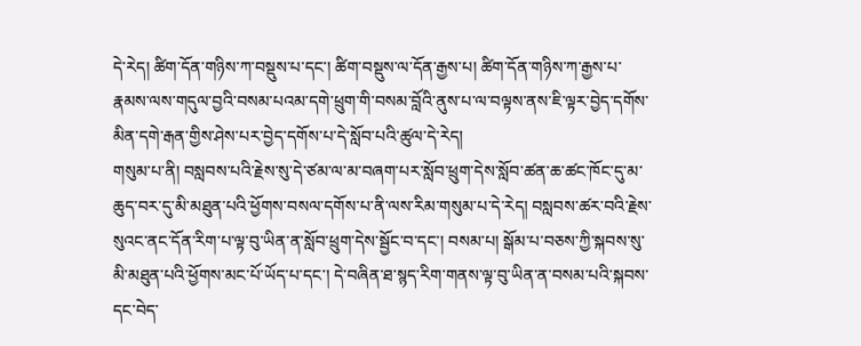དེ་རེད། ཚིག་དོན་གཉིས་ཀ་བསྡུས་པ་དང་། ཚིག་བསྡུས་ལ་དོན་རྒྱས་པ། ཚིག་དོན་གཉིས་ཀ་རྒྱས་པ་རྣམས་ལས་གདུལ་བྱའི་བསམ་པའམ་དགེ་ཕྲུག་གི་བསམ་བློའི་ནུས་པ་ལ་བལྟས་ནས་ཇི་ལྟར་བྱེད་དགོས་མིན་དགེ་རྒན་གྱིས་ཤེས་པར་བྱེད་དགོས་པ་དེ་སློབ་པའི་ཚུལ་དེ་རེད།
གསུམ་པ་ནི། བསླབས་པའི་རྗེས་སུ་དེ་ཙམ་ལ་མ་བཞག་པར་སློབ་ཕྲུག་དེས་སློབ་ཚན་ཆ་ཚང་ཁོང་དུ་མ་ཆུད་བར་དུ་མི་མཐུན་པའི་ཕྱོགས་བསལ་དགོས་པ་ནི་ལས་རིམ་གསུམ་པ་དེ་རེད། བསླབས་ཚར་བའི་རྗེས་སུའང་ནང་དོན་རིག་པ་ལྟ་བུ་ཡིན་ན་སློབ་ཕྲུག་དེས་སྦྱོང་བ་དང་། བསམ་པ། སྒོམ་པ་བཅས་ཀྱི་སྐབས་སུ་མི་མཐུན་པའི་ཕྱོགས་མང་པོ་ཡོད་པ་དང་། དེ་བཞིན་ཐ་སྙད་རིག་གནས་ལྟ་བུ་ཡིན་ན་བསམ་པའི་སྐབས་དང་བེད་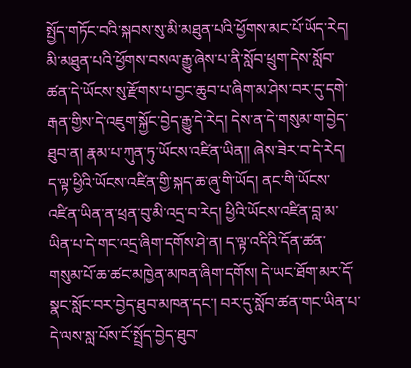སྤྱོད་གཏོང་བའི་སྐབས་སུ་མི་མཐུན་པའི་ཕྱོགས་མང་པོ་ཡོད་རེད། མི་མཐུན་པའི་ཕྱོགས་བསལ་རྒྱུ་ཞེས་པ་ནི་སློབ་ཕྲུག་དེས་སློབ་ཚན་དེ་ཡོངས་སུ་རྫོགས་པ་བྱང་ཆུབ་པ་ཞིག་མ་ཤེས་བར་དུ་དགེ་རྒན་གྱིས་དེ་འཇུག་སྐྱོང་བྱེད་རྒྱུ་དེ་རེད། དེས་ན་དེ་གསུམ་ག་བྱེད་ཐུབ་ན། རྣམ་པ་ཀུན་ཏུ་ཡོངས་འཛིན་ཡིན།། ཞེས་ཟེར་བ་དེ་རེད། ད་ལྟ་ཕྱིའི་ཡོངས་འཛིན་གྱི་སྐད་ཆ་ཞུ་གི་ཡོད། ནང་གི་ཡོངས་འཛིན་ཡིན་ན་ཕྲན་བུ་མི་འདྲ་བ་རེད། ཕྱིའི་ཡོངས་འཛིན་བླ་མ་ཡིན་པ་དེ་གང་འདྲ་ཞིག་དགོས་ཤེ་ན། ད་ལྟ་འདིའི་དོན་ཚན་གསུམ་པོ་ཆ་ཚང་མཁྱེན་མཁན་ཞིག་དགོས། དེ་ཡང་ཐོག་མར་དོ་སྣང་སློང་བར་བྱེད་ཐུབ་མཁན་དང་། བར་དུ་སློབ་ཚན་གང་ཡིན་པ་དེ་ལས་སླ་པོས་ངོ་སྤྲོད་བྱེད་ཐུབ་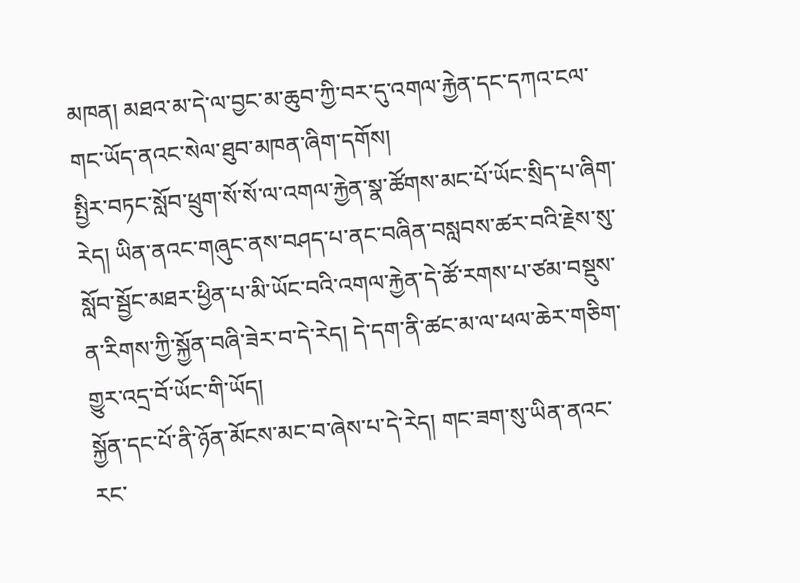མཁན། མཐའ་མ་དེ་ལ་བྱང་མ་ཆུབ་ཀྱི་བར་དུ་འགལ་རྐྱེན་དང་དཀའ་ངལ་གང་ཡོད་ནའང་སེལ་ཐུབ་མཁན་ཞིག་དགོས།
སྤྱིར་བཏང་སློབ་ཕྲུག་སོ་སོ་ལ་འགལ་རྐྱེན་སྣ་ཚོགས་མང་པོ་ཡོང་སྲིད་པ་ཞིག་རེད། ཡིན་ནའང་གཞུང་ནས་བཤད་པ་ནང་བཞིན་བསླབས་ཚར་བའི་རྗེས་སུ་སློབ་སྦྱོང་མཐར་ཕྱིན་པ་མི་ཡོང་བའི་འགལ་རྐྱེན་དེ་ཚོ་རགས་པ་ཙམ་བསྡུས་ན་རིགས་ཀྱི་སྐྱོན་བཞི་ཟེར་བ་དེ་རེད། དེ་དག་ནི་ཚང་མ་ལ་ཕལ་ཆེར་གཅིག་གྱུར་འདྲ་བོ་ཡོང་གི་ཡོད།
སྐྱོན་དང་པོ་ནི་ཉོན་མོངས་མང་བ་ཞེས་པ་དེ་རེད། གང་ཟག་སུ་ཡིན་ནའང་རང་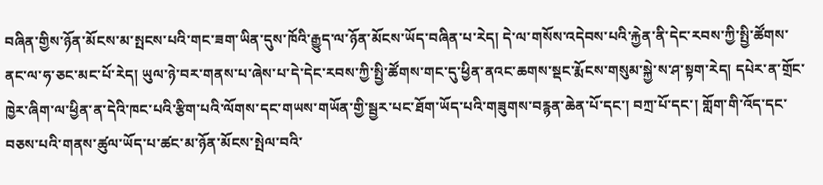བཞིན་གྱིས་ཉོན་མོངས་མ་སྤངས་པའི་གང་ཟག་ཡིན་དུས་ཁོའི་རྒྱུད་ལ་ཉོན་མོངས་ཡོད་བཞིན་པ་རེད། དེ་ལ་གསོས་འདེབས་པའི་རྐྱེན་ནི་དེང་རབས་ཀྱི་སྤྱི་ཚོགས་ནང་ལ་ཧ་ཅང་མང་པོ་རེད། ཡུལ་ཉེ་བར་གནས་པ་ཞེས་པ་དེ་དེང་རབས་ཀྱི་སྤྱི་ཚོགས་གང་དུ་ཕྱིན་ནའང་ཆགས་སྡང་རྨོངས་གསུམ་སྐྱེ་ས་ཤ་སྟག་རེད། དཔེར་ན་གྲོང་ཁྱེར་ཞིག་ལ་ཕྱིན་ན་དེའི་ཁང་པའི་རྩིག་པའི་ལོགས་དང་གཡས་གཡོན་གྱི་སྦྱར་པང་ཐོག་ཡོད་པའི་གཟུགས་བརྙན་ཆེན་པོ་དང་། བཀྲ་པོ་དང་། གློག་གི་འོད་དང་བཅས་པའི་གནས་ཚུལ་ཡོད་པ་ཚང་མ་ཉོན་མོངས་སྤེལ་བའི་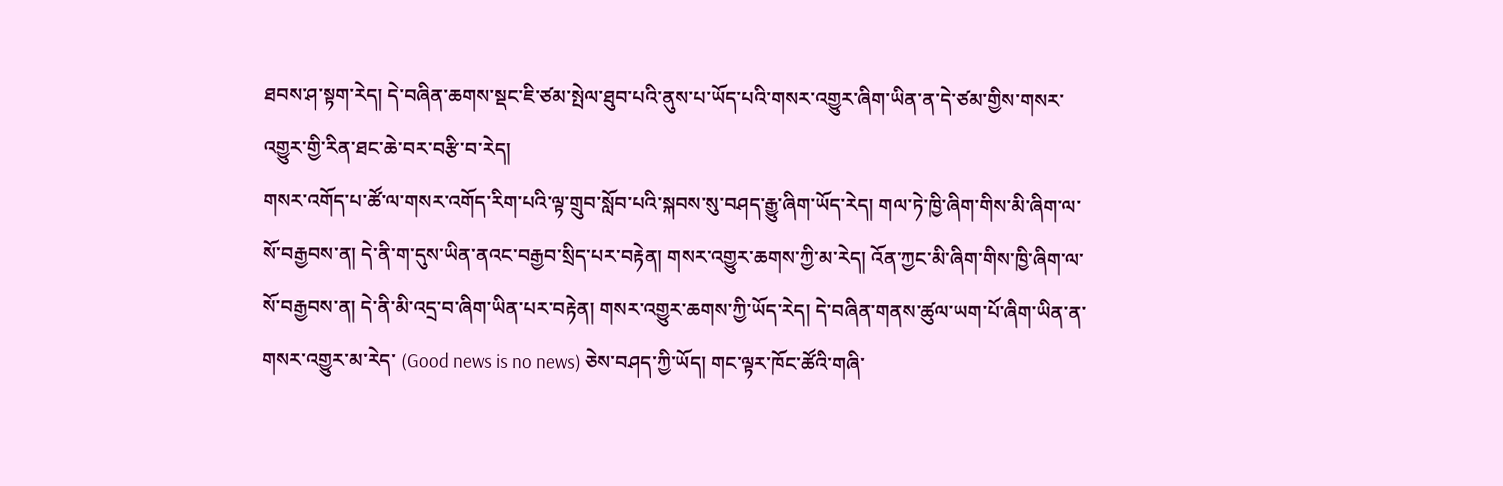ཐབས་ཤ་སྟག་རེད། དེ་བཞིན་ཆགས་སྡང་ཇི་ཙམ་སྤེལ་ཐུབ་པའི་ནུས་པ་ཡོད་པའི་གསར་འགྱུར་ཞིག་ཡིན་ན་དེ་ཙམ་གྱིས་གསར་འགྱུར་གྱི་རིན་ཐང་ཆེ་བར་བརྩི་བ་རེད།
གསར་འགོད་པ་ཚོ་ལ་གསར་འགོད་རིག་པའི་ལྟ་གྲུབ་སློབ་པའི་སྐབས་སུ་བཤད་རྒྱུ་ཞིག་ཡོད་རེད། གལ་ཏེ་ཁྱི་ཞིག་གིས་མི་ཞིག་ལ་སོ་བརྒྱབས་ན། དེ་ནི་ག་དུས་ཡིན་ནའང་བརྒྱབ་སྲིད་པར་བརྟེན། གསར་འགྱུར་ཆགས་ཀྱི་མ་རེད། འོན་ཀྱང་མི་ཞིག་གིས་ཁྱི་ཞིག་ལ་སོ་བརྒྱབས་ན། དེ་ནི་མི་འདྲ་བ་ཞིག་ཡིན་པར་བརྟེན། གསར་འགྱུར་ཆགས་ཀྱི་ཡོད་རེད། དེ་བཞིན་གནས་ཚུལ་ཡག་པོ་ཞིག་ཡིན་ན་གསར་འགྱུར་མ་རེད་ (Good news is no news) ཅེས་བཤད་ཀྱི་ཡོད། གང་ལྟར་ཁོང་ཚོའི་གཞི་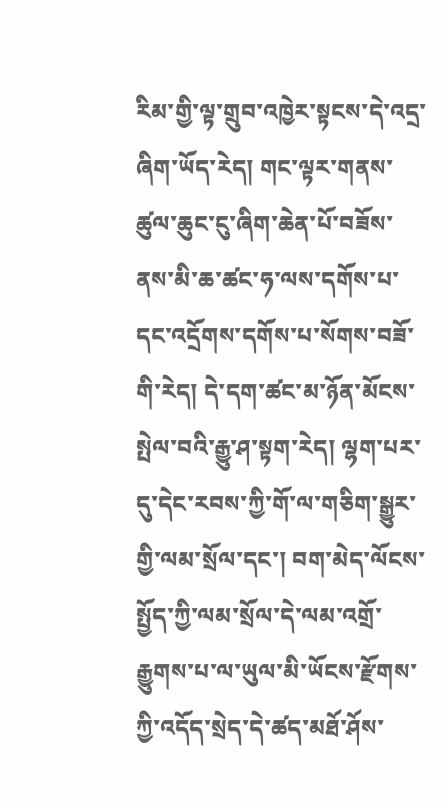རིམ་གྱི་ལྟ་གྲུབ་འཁྱེར་སྟངས་དེ་འདྲ་ཞིག་ཡོད་རེད། གང་ལྟར་གནས་ཚུལ་ཆུང་ངུ་ཞིག་ཆེན་པོ་བཟོས་ནས་མི་ཆ་ཚང་ཧ་ལས་དགོས་པ་དང་འདྲོགས་དགོས་པ་སོགས་བཟོ་གི་རེད། དེ་དག་ཚང་མ་ཉོན་མོངས་སྤེལ་བའི་རྒྱུ་ཤ་སྟག་རེད། ལྷག་པར་དུ་དེང་རབས་ཀྱི་གོ་ལ་གཅིག་སྒྱུར་གྱི་ལམ་སྲོལ་དང་། བག་མེད་ལོངས་སྤྱོད་ཀྱི་ལམ་སྲོལ་དེ་ལམ་འགྲོ་རྒྱུགས་པ་ལ་ཡུལ་མི་ཡོངས་རྫོགས་ཀྱི་འདོད་སྲེད་དེ་ཚད་མཐོ་ཤོས་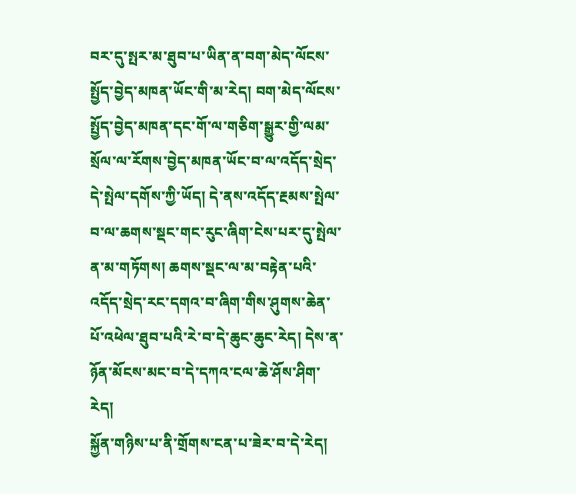བར་དུ་སྤར་མ་ཐུབ་པ་ཡིན་ན་བག་མེད་ལོངས་སྤྱོད་བྱེད་མཁན་ཡོང་གི་མ་རེད། བག་མེད་ལོངས་སྤྱོད་བྱེད་མཁན་དང་གོ་ལ་གཅིག་སྒྱུར་གྱི་ལམ་སྲོལ་ལ་རོགས་བྱེད་མཁན་ཡོང་བ་ལ་འདོད་སྲེད་དེ་སྤེལ་དགོས་ཀྱི་ཡོད། དེ་ནས་འདོད་རྔམས་སྤེལ་བ་ལ་ཆགས་སྡང་གང་རུང་ཞིག་ངེས་པར་དུ་སྤེལ་ན་མ་གཏོགས། ཆགས་སྡང་ལ་མ་བརྟེན་པའི་འདོད་སྲེད་རང་དགའ་བ་ཞིག་གིས་ཤུགས་ཆེན་པོ་འཕེལ་ཐུབ་པའི་རེ་བ་དེ་ཆུང་ཆུང་རེད། དེས་ན་ཉོན་མོངས་མང་བ་དེ་དཀའ་ངལ་ཆེ་ཤོས་ཤིག་རེད།
སྐྱོན་གཉིས་པ་ནི་གྲོགས་ངན་པ་ཟེར་བ་དེ་རེད།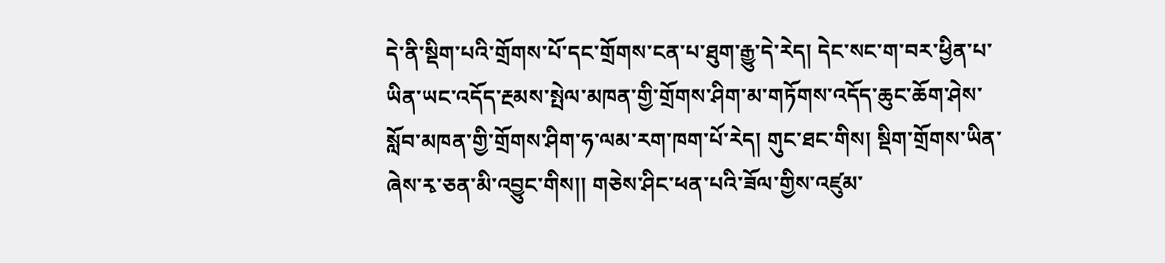དེ་ནི་སྡིག་པའི་གྲོགས་པོ་དང་གྲོགས་ངན་པ་ཐུག་རྒྱུ་དེ་རེད། དེང་སང་ག་བར་ཕྱིན་པ་ཡིན་ཡང་འདོད་རྔམས་སྤེལ་མཁན་གྱི་གྲོགས་ཤིག་མ་གཏོགས་འདོད་ཆུང་ཆོག་ཤེས་སློབ་མཁན་གྱི་གྲོགས་ཤིག་ཧ་ལམ་རག་ཁག་པོ་རེད། གུང་ཐང་གིས། སྡིག་གྲོགས་ཡིན་ཞེས་རྭ་ཅན་མི་འབྱུང་གིས།། གཅེས་ཤིང་ཕན་པའི་ཟོལ་གྱིས་འཛུམ་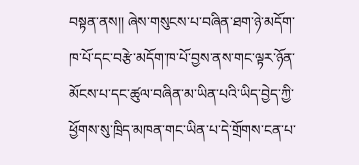བསྟན་ནས།། ཞེས་གསུངས་པ་བཞིན་ཐག་ཉེ་མདོག་ཁ་པོ་དང་བརྩེ་མདོག་ཁ་པོ་བྱས་ནས་གང་ལྟར་ཉོན་མོངས་པ་དང་ཚུལ་བཞིན་མ་ཡིན་པའི་ཡིད་བྱེད་ཀྱི་ཕྱོགས་སུ་ཁྲིད་མཁན་གང་ཡིན་པ་དེ་གྲོགས་ངན་པ་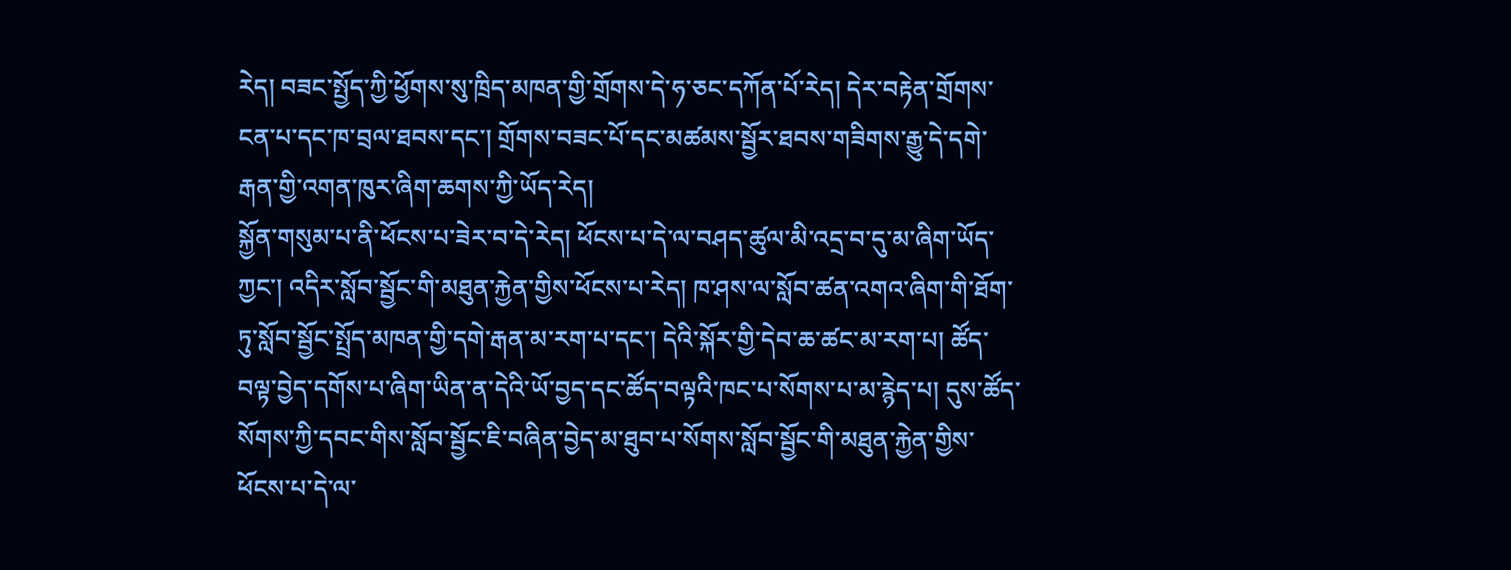རེད། བཟང་སྤྱོད་ཀྱི་ཕྱོགས་སུ་ཁྲིད་མཁན་གྱི་གྲོགས་དེ་ཧ་ཅང་དཀོན་པོ་རེད། དེར་བརྟེན་གྲོགས་ངན་པ་དང་ཁ་བྲལ་ཐབས་དང་། གྲོགས་བཟང་པོ་དང་མཚམས་སྦྱོར་ཐབས་གཟིགས་རྒྱུ་དེ་དགེ་རྒན་གྱི་འགན་ཁུར་ཞིག་ཆགས་ཀྱི་ཡོད་རེད།
སྐྱོན་གསུམ་པ་ནི་ཕོངས་པ་ཟེར་བ་དེ་རེད། ཕོངས་པ་དེ་ལ་བཤད་ཚུལ་མི་འདྲ་བ་དུ་མ་ཞིག་ཡོད་ཀྱང་། འདིར་སློབ་སྦྱོང་གི་མཐུན་རྐྱེན་གྱིས་ཕོངས་པ་རེད། ཁ་ཤས་ལ་སློབ་ཚན་འགའ་ཞིག་གི་ཐོག་ཏུ་སློབ་སྦྱོང་སྤྲོད་མཁན་གྱི་དགེ་རྒན་མ་རག་པ་དང་། དེའི་སྐོར་གྱི་དེབ་ཆ་ཚང་མ་རག་པ། ཚོད་བལྟ་བྱེད་དགོས་པ་ཞིག་ཡིན་ན་དེའི་ཡོ་བྱད་དང་ཚོད་བལྟའི་ཁང་པ་སོགས་པ་མ་རྙེད་པ། དུས་ཚོད་སོགས་ཀྱི་དབང་གིས་སློབ་སྦྱོང་ཇི་བཞིན་བྱེད་མ་ཐུབ་པ་སོགས་སློབ་སྦྱོང་གི་མཐུན་རྐྱེན་གྱིས་ཕོངས་པ་དེ་ལ་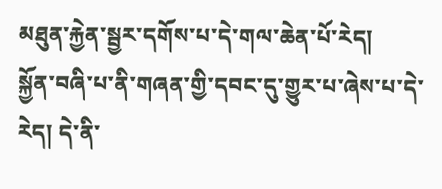མཐུན་རྐྱེན་སྦྱར་དགོས་པ་དེ་གལ་ཆེན་པོ་རེད།
སྐྱོན་བཞི་པ་ནི་གཞན་གྱི་དབང་དུ་གྱུར་པ་ཞེས་པ་དེ་རེད། དེ་ནི་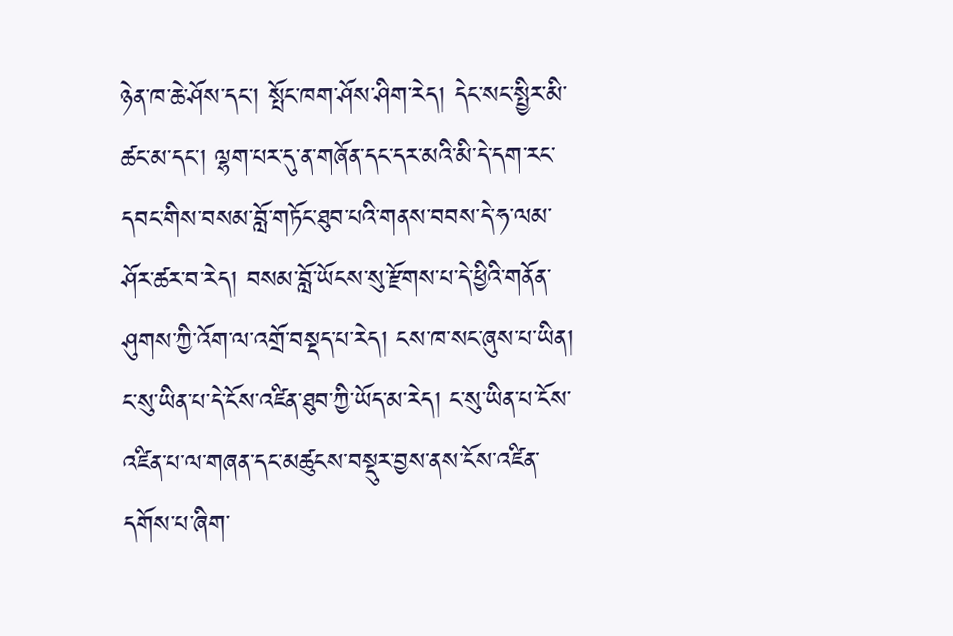ཉེན་ཁ་ཆེ་ཤོས་དང་། སྤོང་ཁག་ཤོས་ཤིག་རེད། དེང་སང་སྤྱིར་མི་ཚང་མ་དང་། ལྷག་པར་དུ་ན་གཞོན་དང་དར་མའི་མི་དེ་དག་རང་དབང་གིས་བསམ་བློ་གཏོང་ཐུབ་པའི་གནས་བབས་དེ་ཧ་ལམ་ཤོར་ཚར་བ་རེད། བསམ་བློ་ཡོངས་སུ་རྫོགས་པ་དེ་ཕྱིའི་གནོན་ཤུགས་ཀྱི་འོག་ལ་འགྲོ་བསྡད་པ་རེད། ངས་ཁ་སང་ཞུས་པ་ཡིན། ང་སུ་ཡིན་པ་དེ་ངོས་འཛིན་ཐུབ་ཀྱི་ཡོད་མ་རེད། ང་སུ་ཡིན་པ་ངོས་འཛིན་པ་ལ་གཞན་དང་མཚུངས་བསྡུར་བྱས་ནས་ངོས་འཛིན་དགོས་པ་ཞིག་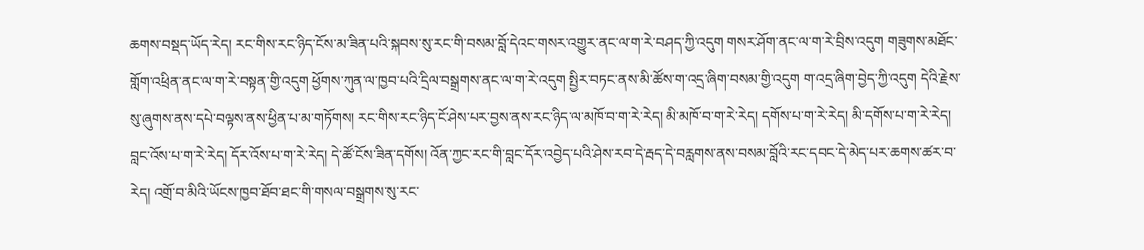ཆགས་བསྡད་ཡོད་རེད། རང་གིས་རང་ཉིད་ངོས་མ་ཟིན་པའི་སྐབས་སུ་རང་གི་བསམ་བློ་དེའང་གསར་འགྱུར་ནང་ལ་ག་རེ་བཤད་ཀྱི་འདུག གསར་ཤོག་ནང་ལ་ག་རེ་བྲིས་འདུག གཟུགས་མཐོང་གློག་འཕྲིན་ནང་ལ་ག་རེ་བསྟན་གྱི་འདུག ཕྱོགས་ཀུན་ལ་ཁྱབ་པའི་དྲིལ་བསྒྲགས་ནང་ལ་ག་རེ་འདུག སྤྱིར་བཏང་ནས་མི་ཚོས་ག་འདྲ་ཞིག་བསམ་གྱི་འདུག ག་འདྲ་ཞིག་བྱེད་ཀྱི་འདུག དེའི་རྗེས་སུ་ཞུགས་ནས་དཔེ་བལྟས་ནས་ཕྱིན་པ་མ་གཏོགས། རང་གིས་རང་ཉིད་ངོ་ཤེས་པར་བྱས་ནས་རང་ཉིད་ལ་མཁོ་བ་ག་རེ་རེད། མི་མཁོ་བ་ག་རེ་རེད། དགོས་པ་ག་རེ་རེད། མི་དགོས་པ་ག་རེ་རེད། བླང་འོས་པ་ག་རེ་རེད། དོར་འོས་པ་ག་རེ་རེད། དེ་ཚོ་ངོས་ཟིན་དགོས། འོན་ཀྱང་རང་གི་བླང་དོར་འབྱེད་པའི་ཤེས་རབ་དེ་རྦད་དེ་བརླགས་ནས་བསམ་བློའི་རང་དབང་དེ་མེད་པར་ཆགས་ཚར་བ་རེད། འགྲོ་བ་མིའི་ཡོངས་ཁྱབ་ཐོབ་ཐང་གི་གསལ་བསྒྲགས་སུ་རང་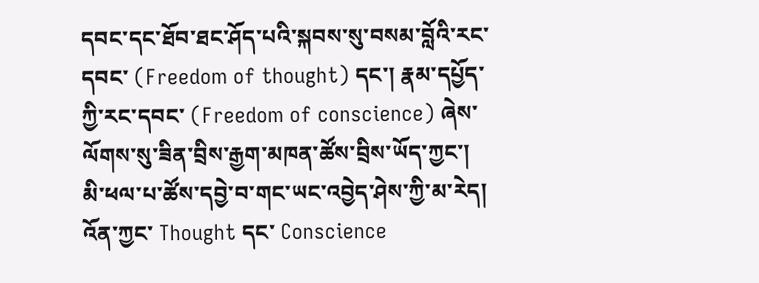དབང་དང་ཐོབ་ཐང་ཤོད་པའི་སྐབས་སུ་བསམ་བློའི་རང་དབང་ (Freedom of thought) དང་། རྣམ་དཔྱོད་ཀྱི་རང་དབང་ (Freedom of conscience) ཞེས་ལོགས་སུ་ཟིན་བྲིས་རྒྱག་མཁན་ཚོས་བྲིས་ཡོད་ཀྱང་། མི་ཕལ་པ་ཚོས་དབྱེ་བ་གང་ཡང་འབྱེད་ཤེས་ཀྱི་མ་རེད། འོན་ཀྱང་ Thought དང་ Conscience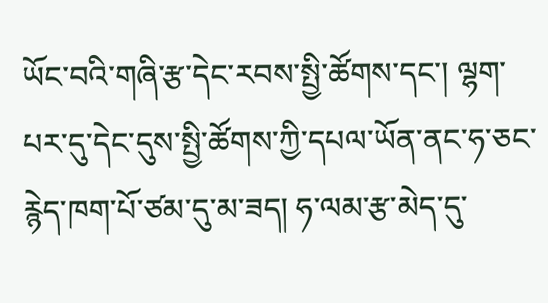ཡོང་བའི་གཞི་རྩ་དེང་རབས་སྤྱི་ཚོགས་དང་། ལྷག་པར་དུ་དེང་དུས་སྤྱི་ཚོགས་ཀྱི་དཔལ་ཡོན་ནང་ཧ་ཅང་རྙེད་ཁག་པོ་ཙམ་དུ་མ་ཟད། ཧ་ལམ་རྩ་མེད་དུ་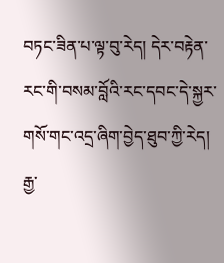བཏང་ཟིན་པ་ལྟ་བུ་རེད། དེར་བརྟེན་རང་གི་བསམ་བློའི་རང་དབང་དེ་སྐྱར་གསོ་གང་འདྲ་ཞིག་བྱེད་ཐུབ་ཀྱི་རེད། རྒྱ་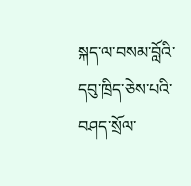སྐད་ལ་བསམ་བློའི་དབུ་ཁྲིད་ཅེས་པའི་བཤད་སྲོལ་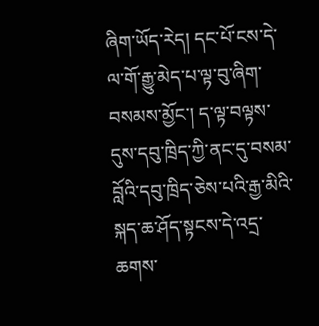ཞིག་ཡོད་རེད། དང་པོ་ངས་དེ་ལ་གོ་རྒྱུ་མེད་པ་ལྟ་བུ་ཞིག་བསམས་མྱོང་། ད་ལྟ་བལྟས་དུས་དབུ་ཁྲིད་ཀྱི་ནང་དུ་བསམ་བློའི་དབུ་ཁྲིད་ཅེས་པའི་རྒྱ་མིའི་སྐད་ཆ་ཤོད་སྟངས་དེ་འདྲ་ཆགས་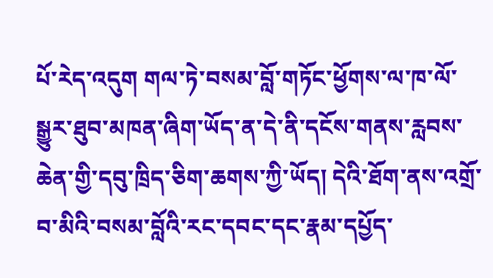པོ་རེད་འདུག གལ་ཏེ་བསམ་བློ་གཏོང་ཕྱོགས་ལ་ཁ་ལོ་སྒྱུར་ཐུབ་མཁན་ཞིག་ཡོད་ན་དེ་ནི་དངོས་གནས་རླབས་ཆེན་གྱི་དབུ་ཁྲིད་ཅིག་ཆགས་ཀྱི་ཡོད། དེའི་ཐོག་ནས་འགྲོ་བ་མིའི་བསམ་བློའི་རང་དབང་དང་རྣམ་དཔྱོད་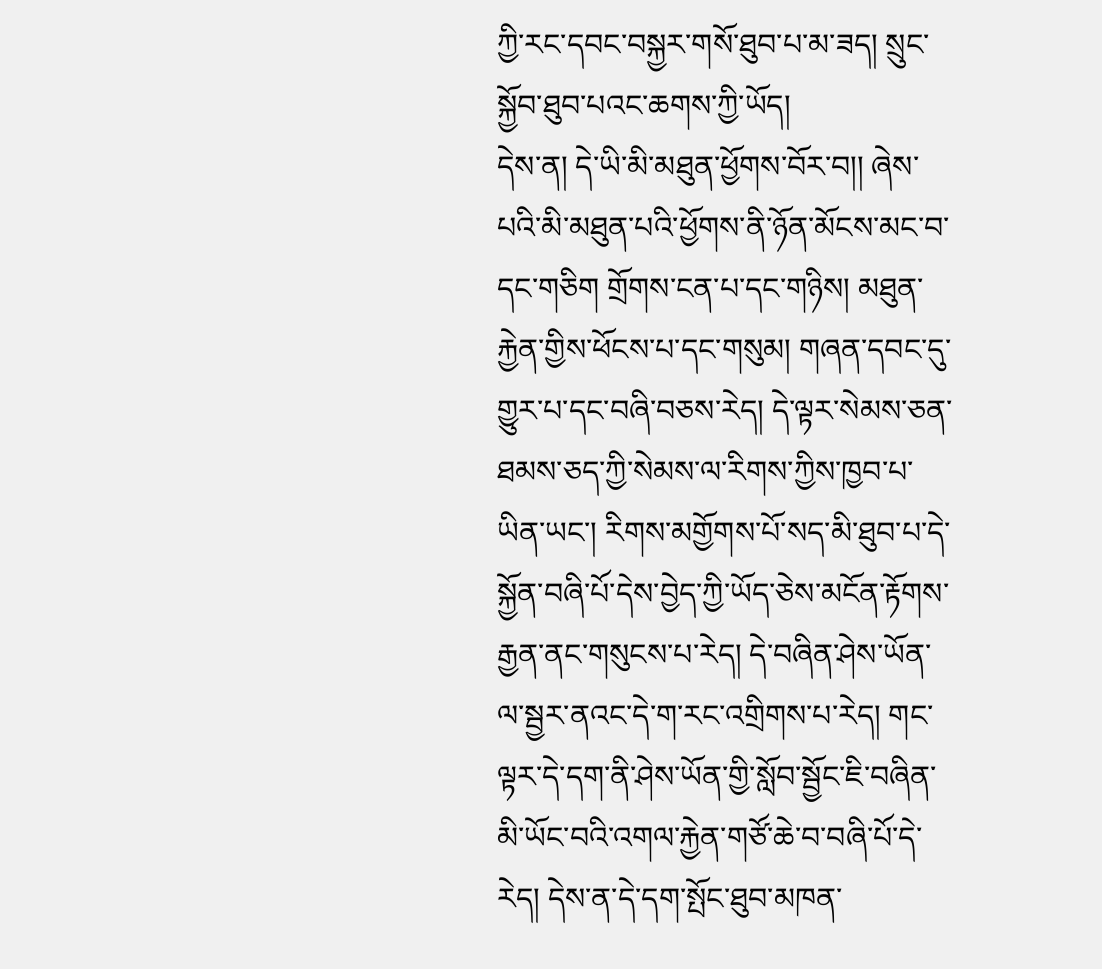ཀྱི་རང་དབང་བསྐྱར་གསོ་ཐུབ་པ་མ་ཟད། སྲུང་སྐྱོབ་ཐུབ་པའང་ཆགས་ཀྱི་ཡོད།
དེས་ན། དེ་ཡི་མི་མཐུན་ཕྱོགས་བོར་བ།། ཞེས་པའི་མི་མཐུན་པའི་ཕྱོགས་ནི་ཉོན་མོངས་མང་བ་དང་གཅིག གྲོགས་ངན་པ་དང་གཉིས། མཐུན་རྐྱེན་གྱིས་ཕོངས་པ་དང་གསུམ། གཞན་དབང་དུ་གྱུར་པ་དང་བཞི་བཅས་རེད། དེ་ལྟར་སེམས་ཅན་ཐམས་ཅད་ཀྱི་སེམས་ལ་རིགས་ཀྱིས་ཁྱབ་པ་ཡིན་ཡང་། རིགས་མགྱོགས་པོ་སད་མི་ཐུབ་པ་དེ་སྐྱོན་བཞི་པོ་དེས་བྱེད་ཀྱི་ཡོད་ཅེས་མངོན་རྟོགས་རྒྱན་ནང་གསུངས་པ་རེད། དེ་བཞིན་ཤེས་ཡོན་ལ་སྦྱར་ནའང་དེ་ག་རང་འགྲིགས་པ་རེད། གང་ལྟར་དེ་དག་ནི་ཤེས་ཡོན་གྱི་སློབ་སྦྱོང་ཇི་བཞིན་མི་ཡོང་བའི་འགལ་རྐྱེན་གཙོ་ཆེ་བ་བཞི་པོ་དེ་རེད། དེས་ན་དེ་དག་སྤོང་ཐུབ་མཁན་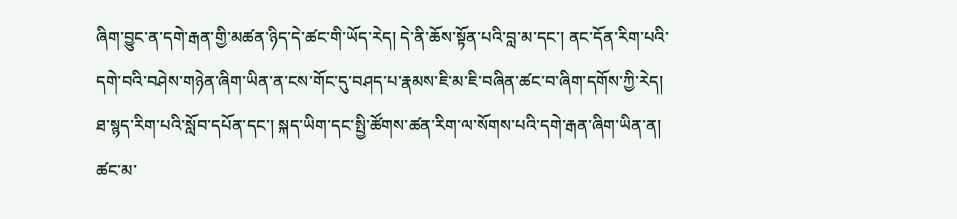ཞིག་བྱུང་ན་དགེ་རྒན་གྱི་མཚན་ཉིད་དེ་ཚང་གི་ཡོད་རེད། དེ་ནི་ཆོས་སྟོན་པའི་བླ་མ་དང་། ནང་དོན་རིག་པའི་དགེ་བའི་བཤེས་གཉེན་ཞིག་ཡིན་ན་ངས་གོང་དུ་བཤད་པ་རྣམས་ཇི་མ་ཇི་བཞིན་ཚང་བ་ཞིག་དགོས་ཀྱི་རེད། ཐ་སྙད་རིག་པའི་སློབ་དཔོན་དང་། སྐད་ཡིག་དང་སྤྱི་ཚོགས་ཚན་རིག་ལ་སོགས་པའི་དགེ་རྒན་ཞིག་ཡིན་ན། ཚང་མ་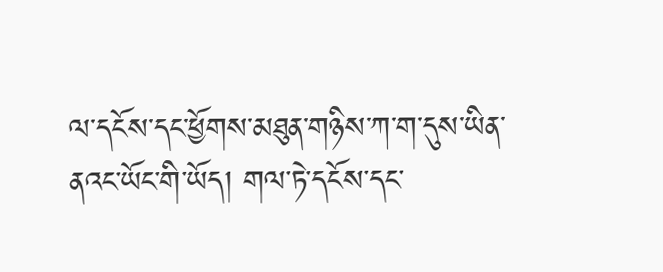ལ་དངོས་དང་ཕྱོགས་མཐུན་གཉིས་ཀ་ག་དུས་ཡིན་ནའང་ཡོང་གི་ཡོད། གལ་ཏེ་དངོས་དང་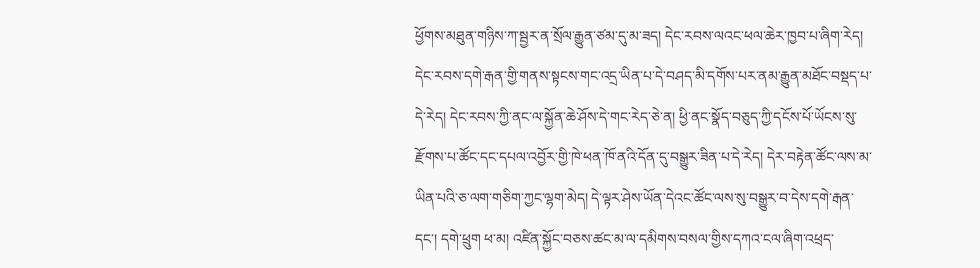ཕྱོགས་མཐུན་གཉིས་ཀ་སྦྱར་ན་སྲོལ་རྒྱུན་ཙམ་དུ་མ་ཟད། དེང་རབས་ལའང་ཕལ་ཆེར་ཁྱབ་པ་ཞིག་རེད།
དེང་རབས་དགེ་རྒན་གྱི་གནས་སྟངས་གང་འདྲ་ཡིན་པ་དེ་བཤད་མི་དགོས་པར་ནམ་རྒྱུན་མཐོང་བསྡད་པ་དེ་རེད། དེང་རབས་ཀྱི་ནང་ལ་སྐྱོན་ཆེ་ཤོས་དེ་གང་རེད་ཅེ་ན། ཕྱི་ནང་སྣོད་བཅུད་ཀྱི་དངོས་པོ་ཡོངས་སུ་རྫོགས་པ་ཚོང་དང་དཔལ་འབྱོར་གྱི་ཁེ་ཕན་ཁོ་ནའི་དོན་དུ་བསྒྱུར་ཟིན་པ་དེ་རེད། དེར་བརྟེན་ཚོང་ལས་མ་ཡིན་པའི་ཅ་ལག་གཅིག་ཀྱང་ལྷག་མེད། དེ་ལྟར་ཤེས་ཡོན་དེའང་ཚོང་ལས་སུ་བསྒྱུར་བ་དེས་དགེ་རྒན་དང་། དགེ་ཕྲུག ཕ་མ། འཛིན་སྐྱོང་བཅས་ཚང་མ་ལ་དམིགས་བསལ་གྱིས་དཀའ་ངལ་ཞིག་འཕྲད་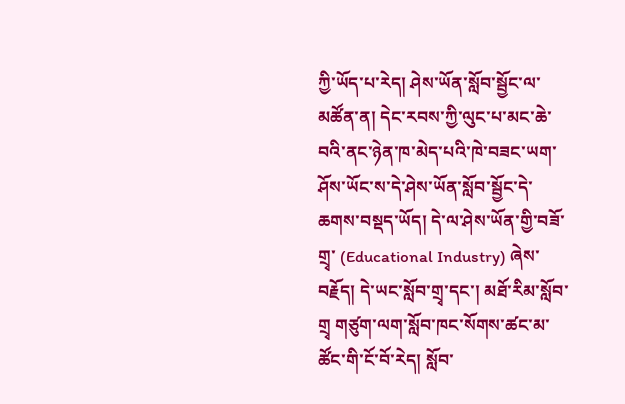ཀྱི་ཡོད་པ་རེད། ཤེས་ཡོན་སློབ་སྦྱོང་ལ་མཚོན་ན། དེང་རབས་ཀྱི་ལུང་པ་མང་ཆེ་བའི་ནང་ཉེན་ཁ་མེད་པའི་ཁེ་བཟང་ཡག་ཤོས་ཡོང་ས་དེ་ཤེས་ཡོན་སློབ་སྦྱོང་དེ་ཆགས་བསྡད་ཡོད། དེ་ལ་ཤེས་ཡོན་གྱི་བཟོ་གྲྭ་ (Educational Industry) ཞེས་བརྗོད། དེ་ཡང་སློབ་གྲྭ་དང་། མཐོ་རིམ་སློབ་གྲྭ གཙུག་ལག་སློབ་ཁང་སོགས་ཚང་མ་ཚོང་གི་ངོ་བོ་རེད། སློབ་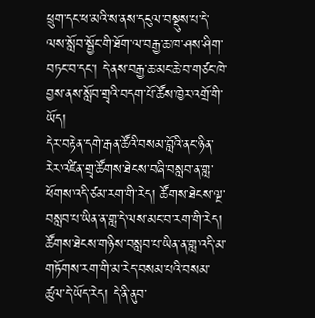ཕྲུག་དང་ཕ་མའི་ས་ནས་དངུལ་བསྡུས་པ་དེ་ལས་སློབ་སྦྱོང་གི་ཐོག་ལ་བརྒྱ་ཆ་ཁ་ཤས་ཤིག་བཏང་བ་དང་། དེ་ནས་བརྒྱ་ཆ་མང་ཆེ་བ་གཙང་ཁེ་བྱས་ནས་སློབ་གྲྭའི་བདག་པོ་ཚོས་ཁྱེར་འགྲོ་གི་ཡོད།
དེར་བརྟེན་དགེ་རྒན་ཚོའི་བསམ་བློའི་ནང་ཉིན་རེར་འཛིན་གྲྭ་ཚོགས་ཐེངས་བཞི་བསླབ་ན་གླ་ཕོགས་འདི་ཙམ་རག་གི་རེད། ཚོགས་ཐེངས་ལྔ་བསླབ་པ་ཡིན་ན་གླ་དེ་ལས་མང་བ་རག་གི་རེད། ཚོགས་ཐེངས་གཉིས་བསླབ་པ་ཡིན་ན་གླ་འདི་མ་གཏོགས་རག་གི་མ་རེད་བསམ་པའི་བསམ་ཚུལ་དེ་ཡོད་རེད། དེ་ནི་ནུབ་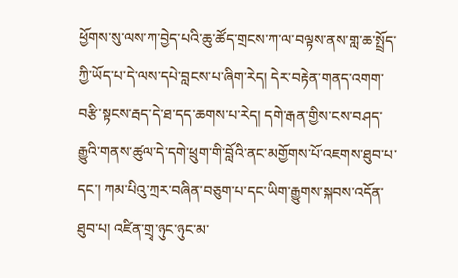ཕྱོགས་སུ་ལས་ཀ་བྱེད་པའི་ཆུ་ཚོད་གྲངས་ཀ་ལ་བལྟས་ནས་གླ་ཆ་སྤྲོད་ཀྱི་ཡོད་པ་དེ་ལས་དཔེ་བླངས་པ་ཞིག་རེད། དེར་བརྟེན་གནད་འགག་བརྩི་སྟངས་རྦད་དེ་ཐ་དད་ཆགས་པ་རེད། དགེ་རྒན་གྱིས་ངས་བཤད་རྒྱུའི་གནས་ཚུལ་དེ་དགེ་ཕྲུག་གི་བློའི་ནང་མགྱོགས་པོ་འཇགས་ཐུབ་པ་དང་། ཀམ་པིའུ་ཀྲར་བཞིན་བཅུག་པ་དང་ཡིག་རྒྱུགས་སྐབས་འདོན་ཐུབ་པ། འཛིན་གྲྭ་ཉུང་ཉུང་མ་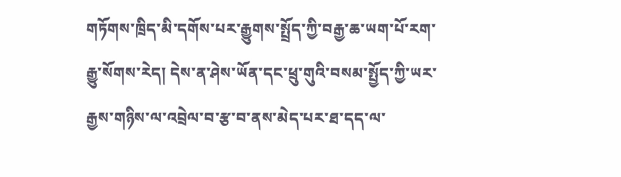གཏོགས་ཁྲིད་མི་དགོས་པར་རྒྱུགས་སྤྲོད་ཀྱི་བརྒྱ་ཆ་ཡག་པོ་རག་རྒྱུ་སོགས་རེད། དེས་ན་ཤེས་ཡོན་དང་ཕྲུ་གུའི་བསམ་སྤྱོད་ཀྱི་ཡར་རྒྱས་གཉིས་ལ་འབྲེལ་བ་རྩ་བ་ནས་མེད་པར་ཐ་དད་ལ་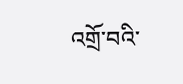འགྲོ་བའི་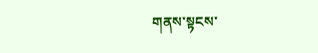གནས་སྟངས་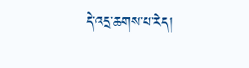དེ་འདྲ་ཆགས་པ་རེད།